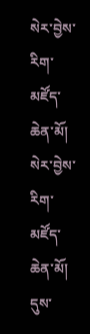སེར་བྱེས་རིག་མཛོད་ཆེན་མོ།
སེར་བྱེས་རིག་མཛོད་ཆེན་མོ།
དུས་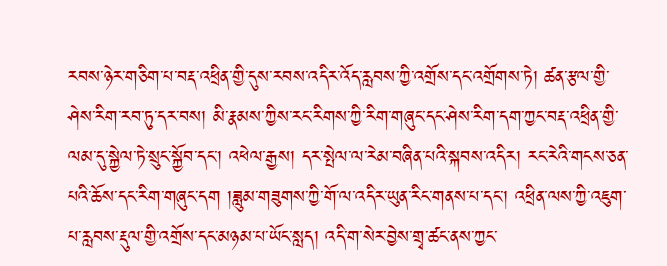རབས་ཉེར་གཅིག་པ་བརྡ་འཕྲིན་གྱི་དུས་རབས་འདིར་འོད་རླབས་ཀྱི་འགྲོས་དང་འགྲོགས་ཏེ། ཚན་རྩལ་གྱི་ཤེས་རིག་རབ་ཏུ་དར་བས། མི་རྣམས་ཀྱིས་རང་རིགས་ཀྱི་རིག་གཞུང་དང་ཤེས་རིག་དག་ཀྱང་བརྡ་འཕྲིན་གྱི་ལམ་དུ་སྐྱེལ་ཏེ་སྲུང་སྐྱོབ་དང་། འཕེལ་རྒྱས། དར་སྤེལ་ལ་རེམ་བཞིན་པའི་སྐབས་འདིར། རང་རེའི་གངས་ཅན་པའི་ཆོས་དང་རིག་གཞུང་དག །ཟླུམ་གཟུགས་ཀྱི་གོ་ལ་འདིར་ཡུན་རིང་གནས་པ་དང་། འཕྲིན་ལས་ཀྱི་འཇུག་པ་རླབས་རྡུལ་གྱི་འགྲོས་དང་མཉམ་པ་ཡོང་སླད། འདི་ག་སེར་བྱེས་གྲྭ་ཚང་ནས་ཀྱང་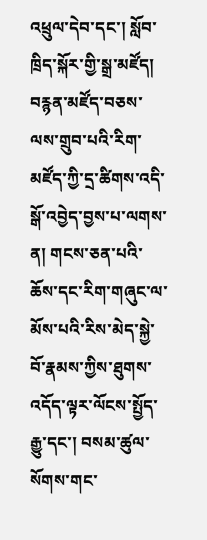འཕྲུལ་དེབ་དང་། སློབ་ཁྲིད་སྐོར་གྱི་སྒྲ་མཛོད། བརྙན་མཛོད་བཅས་ལས་གྲུབ་པའི་རིག་མཛོད་ཀྱི་དྲ་ཚིགས་འདི་སྒོ་འབྱེད་བྱས་པ་ལགས་ན། གངས་ཅན་པའི་ཆོས་དང་རིག་གཞུང་ལ་མོས་པའི་རིས་མེད་སྐྱེ་བོ་རྣམས་ཀྱིས་ཐུགས་འདོད་ལྟར་ལོངས་སྤྱོད་རྒྱུ་དང་། བསམ་ཚུལ་སོགས་གང་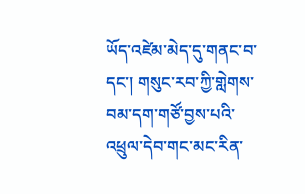ཡོད་འཛེམ་མེད་དུ་གནང་བ་དང་། གསུང་རབ་ཀྱི་གླེགས་བམ་དག་གཙོ་བྱས་པའི་འཕྲུལ་དེབ་གང་མང་རིན་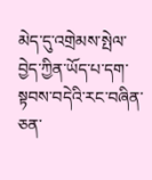མེད་དུ་འགྲེམས་སྤེལ་བྱེད་ཀྱིན་ཡོད་པ་དག་སྟབས་བདེའི་རང་བཞིན་ཅན་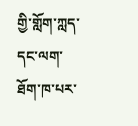གྱི་གློག་ཀླད་དང་ལག་ཐོག་ཁ་པར་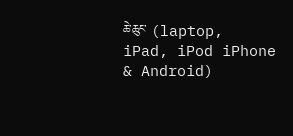ཆེ་ཆུང་ (laptop, iPad, iPod iPhone & Android)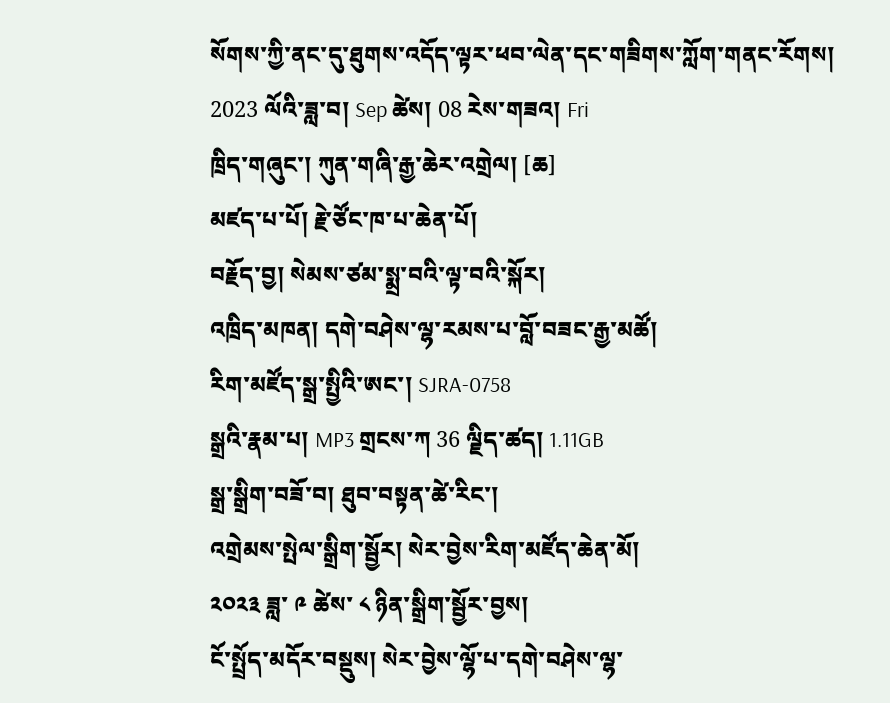སོགས་ཀྱི་ནང་དུ་ཐུགས་འདོད་ལྟར་ཕབ་ལེན་དང་གཟིགས་ཀློག་གནང་རོགས།
2023 ལོའི་ཟླ་བ། Sep ཚེས། 08 རེས་གཟའ། Fri
ཁྲིད་གཞུང་། ཀུན་གཞི་རྒྱ་ཆེར་འགྲེལ། [ཆ]
མཛད་པ་པོ། རྗེ་ཙོང་ཁ་པ་ཆེན་པོ།
བརྗོད་བྱ། སེམས་ཙམ་སྨྲ་བའི་ལྟ་བའི་སྐོར།
འཁྲིད་མཁན། དགེ་བཤེས་ལྷ་རམས་པ་བློ་བཟང་རྒྱ་མཚོ།
རིག་མཛོད་སྒྲ་སྤྱིའི་ཨང་། SJRA-0758
སྒྲའི་རྣམ་པ། MP3 གྲངས་ཀ 36 ལྗིད་ཚད། 1.11GB
སྒྲ་སྒྲིག་བཟོ་བ། ཐུབ་བསྟན་ཚེ་རིང་།
འགྲེམས་སྤེལ་སྒྲིག་སྦྱོར། སེར་བྱེས་རིག་མཛོད་ཆེན་མོ།
༢༠༢༣ ཟླ་ ༩ ཚེས་ ༨ ཉིན་སྒྲིག་སྦྱོར་བྱས།
ངོ་སྤྲོད་མདོར་བསྡུས། སེར་བྱེས་ལྷོ་པ་དགེ་བཤེས་ལྷ་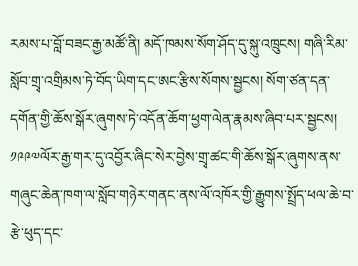རམས་པ་བློ་བཟང་རྒྱ་མཚོ་ནི། མདོ་ཁམས་སོག་ཤོད་དུ་སྐུ་འཁྲུངས། གཞི་རིམ་སློབ་གྲྭ་འགྲིམས་ཏེ་བོད་ཡིག་དང་ཨང་རྩིས་སོགས་སྦྱངས། སོག་ཙན་དན་དགོན་གྱི་ཆོས་སྒོར་ཞུགས་ཏེ་འདོན་ཆོག་ཕྱག་ལེན་རྣམས་ཞིབ་པར་སྦྱངས། ༡༩༩༧ལོར་རྒྱ་གར་དུ་འབྱོར་ཞིང་སེར་བྱེས་གྲྭ་ཚང་གི་ཆོས་སྒོར་ཞུགས་ནས་གཞུང་ཆེན་ཁག་ལ་སློབ་གཉེར་གནང་ནས་ལོ་འཁོར་གྱི་རྒྱུགས་སྤྲོད་ཕལ་ཆེ་བ་རྩེ་ཕུད་དང་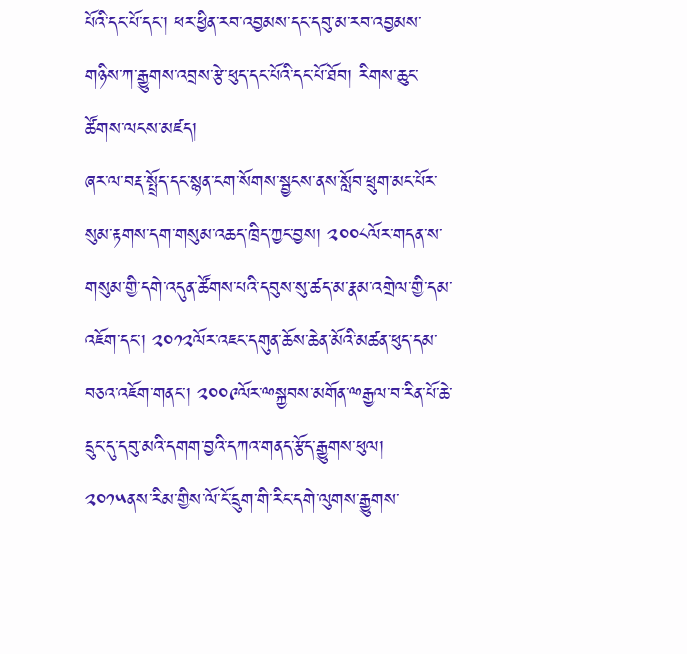པོའི་དང་པོ་དང་། ཕར་ཕྱིན་རབ་འབྱམས་དང་དབུ་མ་རབ་འབྱམས་གཉིས་ཀ་རྒྱུགས་འབྲས་རྩེ་ཕུད་དང་པོའི་དང་པོ་ཐོབ། རིགས་ཆུང་ཚོགས་ལངས་མཛད།
ཞར་ལ་བརྡ་སྤྲོད་དང་སྙན་ངག་སོགས་སྦྱངས་ནས་སློབ་ཕྲུག་མང་པོར་སུམ་རྟགས་དག་གསུམ་འཆད་ཁྲིད་ཀྱང་བྱས། ༢༠༠༨ལོར་གདན་ས་གསུམ་གྱི་དགེ་འདུན་ཚོགས་པའི་དབུས་སུ་ཚད་མ་རྣམ་འགྲེལ་གྱི་དམ་འཇོག་དང་། ༢༠༡༢ལོར་འཇང་དགུན་ཆོས་ཆེན་མོའི་མཚན་ཕུད་དམ་བཅའ་འཇོག་གནང་། ༢༠༠༩ལོར་ྋསྐྱབས་མགོན་ྋརྒྱལ་བ་རིན་པོ་ཆེ་དྲུང་དུ་དབུ་མའི་དགག་བྱའི་དཀའ་གནད་རྩོད་རྒྱུགས་ཕུལ། ༢༠༡༥ནས་རིམ་གྱིས་ལོ་ངོ་དྲུག་གི་རིང་དགེ་ལུགས་རྒྱུགས་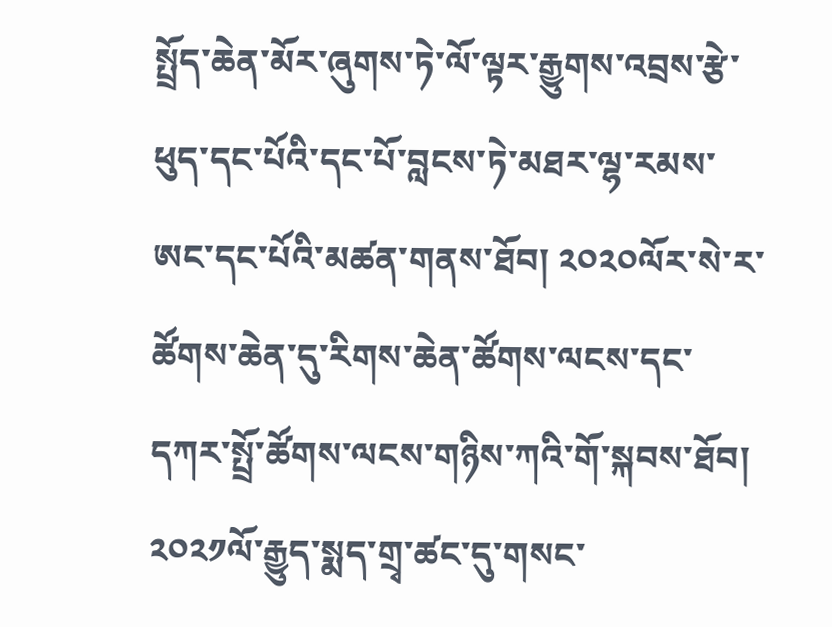སྤྲོད་ཆེན་མོར་ཞུགས་ཏེ་ལོ་ལྟར་རྒྱུགས་འབྲས་རྩེ་ཕུད་དང་པོའི་དང་པོ་བླངས་ཏེ་མཐར་ལྷ་རམས་ཨང་དང་པོའི་མཚན་གནས་ཐོབ། ༢༠༢༠ལོར་སེ་ར་ཚོགས་ཆེན་དུ་རིགས་ཆེན་ཚོགས་ལངས་དང་དཀར་སྤྲོ་ཚོགས་ལངས་གཉིས་ཀའི་གོ་སྐབས་ཐོབ། ༢༠༢༡ལོ་རྒྱུད་སྨད་གྲྭ་ཚང་དུ་གསང་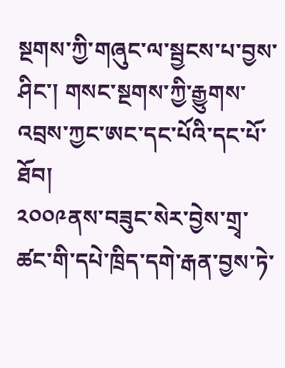སྔགས་ཀྱི་གཞུང་ལ་སྦྱངས་པ་བྱས་ཤིང་། གསང་སྔགས་ཀྱི་རྒྱུགས་འབྲས་ཀྱང་ཨང་དང་པོའི་དང་པོ་ཐོབ།
༢༠༠༩ནས་བཟུང་སེར་བྱེས་གྲྭ་ཚང་གི་དཔེ་ཁྲིད་དགེ་རྒན་བྱས་ཏེ་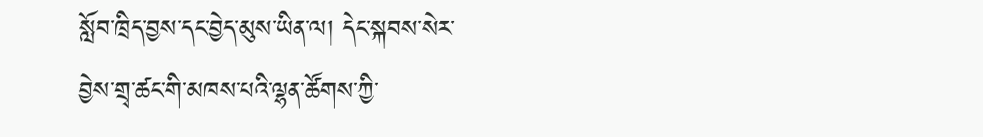སློབ་ཁྲིད་བྱས་དང་བྱེད་མུས་ཡིན་ལ། དེང་སྐབས་སེར་བྱེས་གྲྭ་ཚང་གི་མཁས་པའི་ལྷན་ཚོགས་ཀྱི་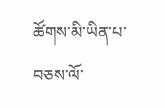ཚོགས་མི་ཡིན་པ་བཅས་ལོ་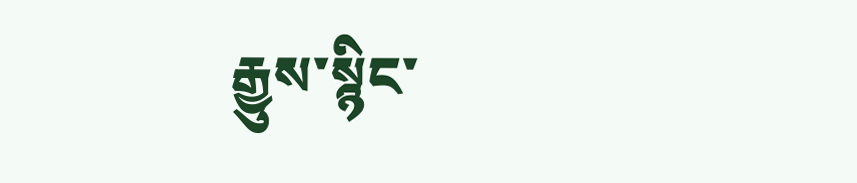རྒྱུས་སྙིང་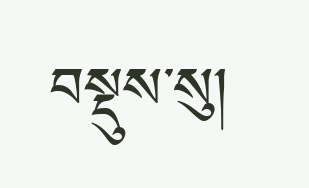བསྡུས་སུ།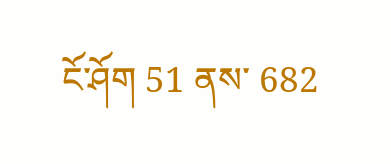ངོ་ཤོག 51 ནས་ 682